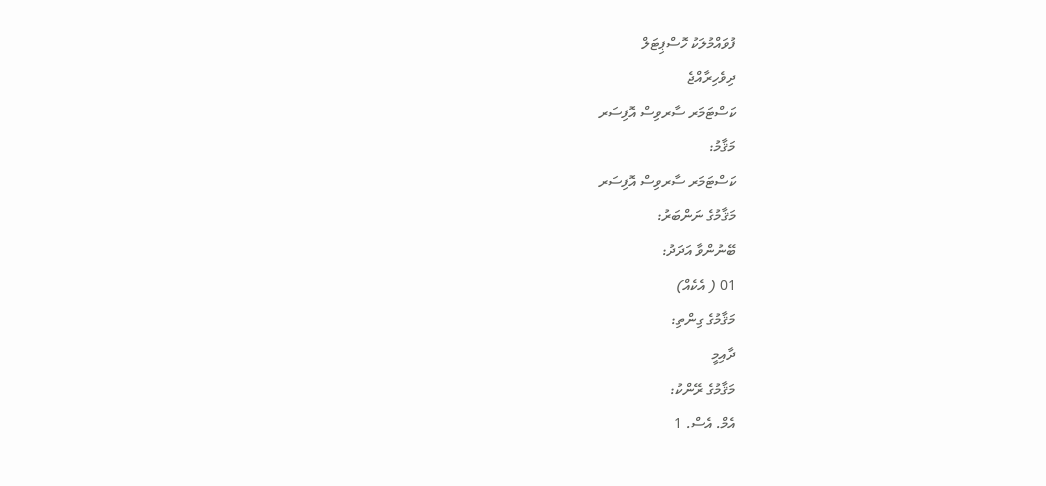ފުވައްމުލަކު ހޮސްޕިޓަލް
ދިވެހިރާއްޖެ
ކަސްޓަމަރ ސާރވިސް އޮފިސަރ
މަޤާމު:
ކަސްޓަމަރ ސާރވިސް އޮފިސަރ
މަޤާމުގެ ނަންބަރު:
ބޭނުންވާ އަދަދު:
01 ( އެކެއް)
މަޤާމުގެ ގިންތި:
ދާއިމީ
މަޤާމުގެ ރޭންކު:
އެމް. އެސް. 1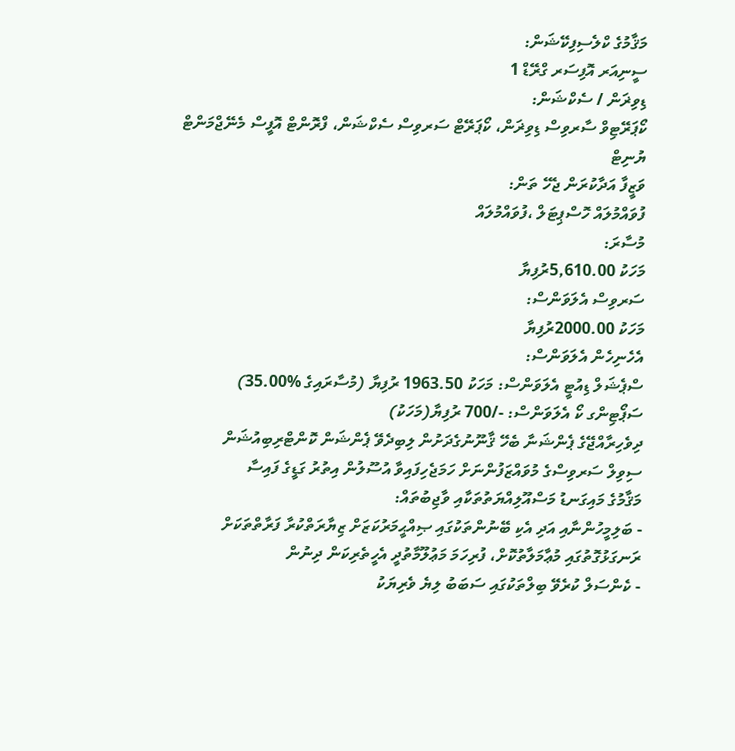މަޤާމުގެ ކްލެސިފިކޭޝަން:
ސީނިއަރ އޮފިސަރ ގްރޭޑް 1
ޑިވިޜަން / ސެކްޝަން:
ކޯޕަރޭޓިވް ސާރވިސް ޑިވިޜަން، ކޯޕަރޭޓް ސަރވިސް ސެކްޝަން، ފްރޮންޓް އޮފީސް މެނޭޖްމަންޓް ޔުނިޓް
ވަޒީފާ އަދާކުރަން ޖެހޭ ތަން:
ފުވައްމުލައް ހޮސްޕިޓަލް ،ފުވައްމުލައް
މުސާރަ:
މަހަކު 5,610.00ރުފިޔާ
ސަރވިސް އެލަވަންސް:
މަހަކު 2000.00ރުފިޔާ
އެހެނިހެން އެލަވަންސް:
ސްޕެޝަލް ޑިއުޓީ އެލަވަންސް: މަހަކު 1963.50 ރުފިޔާ (މުސާރައިގެ %35.00)
ސަޕޯޓިންގ ކޯ އެލަވަންސް: -/700 ރުފިޔާ(މަހަކު)
ދިވެހިރާއްޖޭގެ ޕެންޝަނާ ބެހޭ ޤާނޫނުގެދަށުން ލިބިދެވޭ ޕެންޝަން ކޮންޓްރިބިއުޝަން
ސިވިލް ސަރވިސްގެ މުވައްޒަފުންނަށް ހަމަޖެހިފައިވާ އުސޫލުން އިތުރު ގަޑީގެ ފައިސާ
މަޤާމުގެ މައިގަނޑު މަސްއޫލިއްޔަތުތަކާއި ވާޖިބުތައް:
- ބަލިމީހުންނާއި އަދި އެކި ބޭނުންތަކުގައި ޞިއްޙީމަރުކަޒަށް ޒިޔާރަތްކުރާ ފަރާތްތަކަށް ރަނގަޅުގޮތުގައި މުޢާމަލާތުކޮށް، ފުރިހަމަ މަޢުލޫމާތުދީ އެހީތެރިކަން ދިނުން
- ކެންސަލް ކުރެވޭ ބިލްތަކުގައި ސަބަބު ލިޔެ ވެރިޔަކު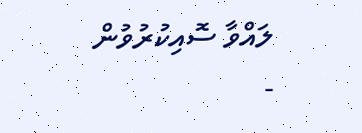ލައްވާ ސޮއިކުރުވުން
-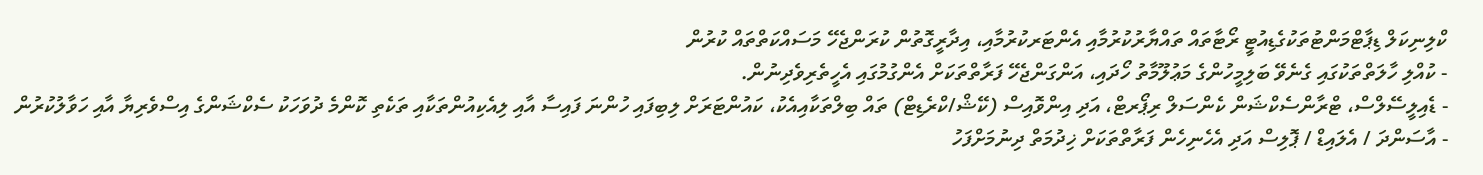ކްލިނިކަލް ޑިޕާޓްމަންޓުތަކުގެޑިއުޓީ ރޯޓާތައް ތައްޔާރުކުރުމާއި އެންޓަރކުރުމާއި، އިދާރީގޮތުން ކުރަންޖެހޭ މަސައްކަތްތައް ކުރުން
- ކުއްލި ހާލަތްތަކުގައި ގެނެވޭ ބަލިމީހުންގެ މަޢުލޫމާތު ހޯދައި، އަންގަންޖެހޭ ފަރާތްތަކަށް އެންގުމުގައި އެހީތެރިވެދިނުން.
- ޑެއިލީސޭލްސް، ޓްރާންސެކްޝަން ކެންސަލް ރިޕޯރޓް، އަދި އިންވޮއިސް (ކޭޝް/ކްރެޑިޓް) ތައް ބިލްތަކާއިއެކު، ކައުންޓަރަށް ލިބިފައި ހުންނަ ފައިސާ އާއި ލިއެކިއުންތަކާއި ތަކެތި ކޮންމެ ދުވަހަކު ސެކްޝަންގެ އިސްވެރިޔާ އާއި ހަވާލުކުރުން
- އާސަންދަ / އެލައިޑް / ޕޮލިސް އަދި އެހެނިހެން ފަރާތްތަކަށް ޚިދުމަތް ދިނުމަށްފަހު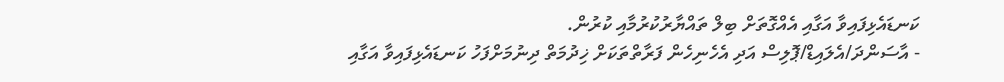ކަނޑައެޅިފައިވާ އަގާއި އެއްގޮތަށް ބިލް ތައްޔާރުކުރުމާއި ކުރުން.
- އާސަންދަ/އެލައިޑް/ޕޮލިސް އަދި އެހެނިހެން ފަރާތްތަކަށް ޚިދުމަތް ދިނުމަށްފަހު ކަނޑައެޅިފައިވާ އަގާއި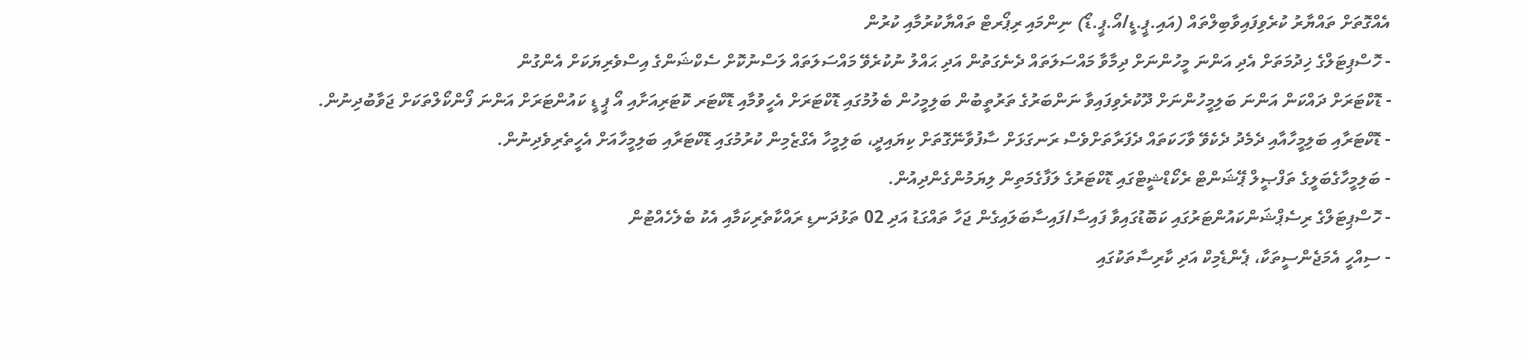އެއްގޮތަށް ތައްޔާރު ކުރެވިފައިވާބިލްތައް (އައި.ޕީ.ޑީ/އޯ.ޕީ.ޑޯ) ނިންމައި ރިޕޯރޓް ތައްޔާކުރުމާއި ކުރުން
- ހޮސްޕިޓަލްގެ ޚިދުމަތަށް އެދި އަންނަ މީހުންނަށް ދިމާވާ މައްސަލަތައް ދެނެގަތުން އަދި ޙައްލު ނުކުރެވޭ މައްސަލަތައް ލަސްނުކޮށް ސެކްޝަންގެ އިސްވެރިޔަކަށް އެންގުން
- ޑޮކްޓަރަށް ދައްކަން އަންނަ ބަލިމީހުންނަށް ދޫކުރެވިފައިވާ ނަންބަރުގެ ތަރުތީބުން ބަލިމީހުން ބެލުމުގައި ޑޮކްޓަރަށް އެހީވުމާއި ޑޮކްޓަރ ކޮޓަރިއަށާއި އޯ ޕީ ޑީ ކައުންޓަރަށް އަންނަ ފޯންކޯލްތަކަށް ޖަވާބުދިނުން.
- ޑޮކްޓަރާއި ބަލިމީހާއާއި ދެމެދު ދެކެވޭ ވާހަކަތައް ދެފަރާތަށްވެސް ރަނގަޅަށް ސާފުވާނޭގޮތަށް ކިޔައިދީ، ބަލިމީހާ އެގްޒެމިން ކުރުމުގައި ޑޮކްޓަރާއި ބަލިމީހާއަށް އެހީތެރިވެދިނުން.
- ބަލިމީހާގެބަލީގެ ތަފްޞީލް ޕޭޝަންޓް ރެކޯޑްޝީޓްގައި ޑޮކްޓަރުގެ ލަފާގެމަތިން ލިޔަމުންގެންދިއުން.
- ހޮސްޕިޓަލްގެ ރިސެޕްޝަންކައުންޓަރުގައި ކަބޮޑުގައިވާ ފައިސާ/ފައިސާބަލައިގެން ޖަހާ ތައްގަޑު އަދި 02 ތަޅުދަނޑި ރައްކާތެރިކަމާއި އެކު ބެލެހެއްޓުން
- ސިއްހީ އެމަޖެންސީތަކާ، ޕެންޑެމިކް އަދި ކާރިސާތަކުގައި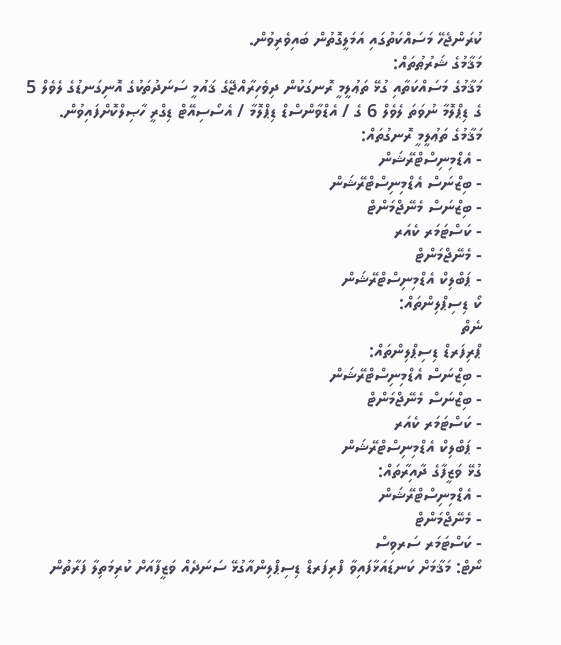ކުރަންޖެހޭ މަސައްކަތުގައި އަމަލީގޮތުން ބައިވެރިވުން.
މަޤާމުގެ ޝަރުޠުތައް:
މަޤާމުގެ މަސައްކަތާއި ގުޅޭ ތަޢުލީމީ ރޮނގަކުން ދިވެހިރާއްޖޭގެ ޤައުމީ ސަނަދުތަކުގެ އޮނިގަނޑުގެ ލެވެލް 5 ގެ ޑިޕްލޮމާ ނުވަތަ ލެވެލް 6 ގެ / އެޑްވާންސްޑް ޑިޕްލޮމާ / އެސޯސިއޭޓް ޑިގްރީ ހާޞިލްކޮށްފައިވުން.
މަޤާމުގެ ތަޢުލީމީ ރޮނގުތައް:
- އެޑްމިނިސްޓްރޭޝަން
- ބިޒްނަސް އެޑްމިނިސްޓްރޭޝަން
- ބިޒްނަސް މެނޭޖްމަންޓް
- ކަސްޓަމަރ ކެއަރ
- މެނޭޖްމަންޓް
- ޕަބްލިކް އެޑްމިނިސްޓްރޭޝަން
ކޯ ޑިސިޕްލިންތައް:
ނެތް
ޕްރިފަރޑް ޑިސިޕްލިންތައް:
- ބިޒްނަސް އެޑްމިނިސްޓްރޭޝަން
- ބިޒްނަސް މެނޭޖްމަންޓް
- ކަސްޓަމަރ ކެއަރ
- ޕަބްލިކް އެޑްމިނިސްޓްރޭޝަން
ގުޅޭ ވަޒީފާގެ ދާއިރާތައް:
- އެޑްމިނިސްޓްރޭޝަން
- މެނޭޖްމަންޓް
- ކަސްޓަމަރ ސަރވިސް
ނޯޓް: މަޤާމަށް ކަނޑައަޅާފައިވާ ފްރިފަރޑް ޑިސިޕްލިންއާގުޅޭ ސަނަދެއް ވަޒީފާއަށް ކުރިމަތިލާ ފަރާތުން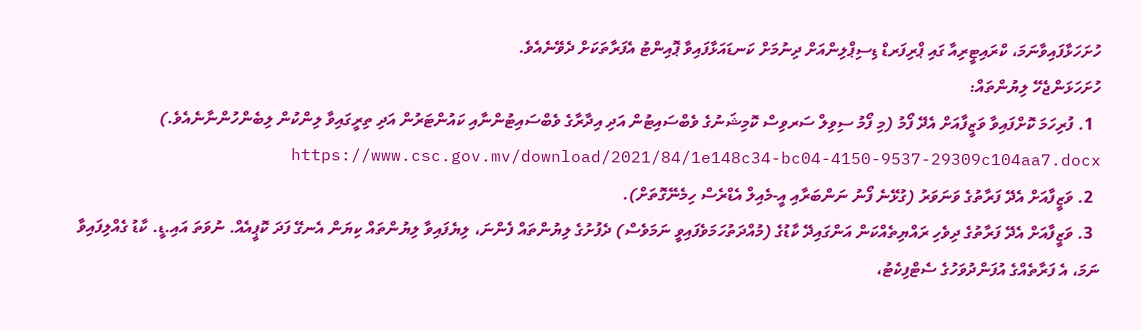ހުށަހަޅާފައިވާނަމަ، ކްރައިޓީރިއާ ގައި ޕްރިފަރޑް ޑިސިޕްލިންއަށް ދިނުމަށް ކަނޑައަޅާފައިވާ ޕޮއިންޓު އެފަރާތަކަށް ދެވޭނެއެވެ.
ހުށަހަޅަންޖެހޭ ލިޔުންތައް:
  1. ފުރިހަމަ ކޮށްފައިވާ ވަޒީފާއަށް އެދޭ ފޯމު (މި ފޯމު ސިވިލް ސަރވިސް ކޮމިޝަނުގެ ވެބްސައިޓުން އަދި އިދާރާގެ ވެބްސައިޓުންނާއި ކައުންޓަރުން އަދި ތިރީގައިވާ ލިންކުން ލިބެންހުންނާނެއެވެ.)  https://www.csc.gov.mv/download/2021/84/1e148c34-bc04-4150-9537-29309c104aa7.docx
  2. ވަޒީފާއަށް އެދޭ ފަރާތުގެ ވަނަވަރު (ގުޅޭނެ ފޯނު ނަންބަރާއި އީ-މެއިލް އެޑްރެސް ހިމެނޭގޮތަށް).
  3. ވަޒީފާއަށް އެދޭ ފަރާތުގެ ދިވެހި ރައްޔިތެއްކަން އަންގައިދޭ ކާޑުގެ (މުއްދަތުހަމަވެފައިވީ ނަމަވެސް) ދެފުށުގެ ލިޔުންތައް ފެންނަ، ލިޔެފައިވާ ލިޔުންތައް ކިޔަން އެނގޭ ފަދަ ކޮޕީއެއް. ނުވަތަ އައި.ޑީ. ކާޑު ގެއްލިފައިވާ ނަމަ، އެ ފަރާތެއްގެ އުފަންދުވަހުގެ ސެޓްފިކެޓު،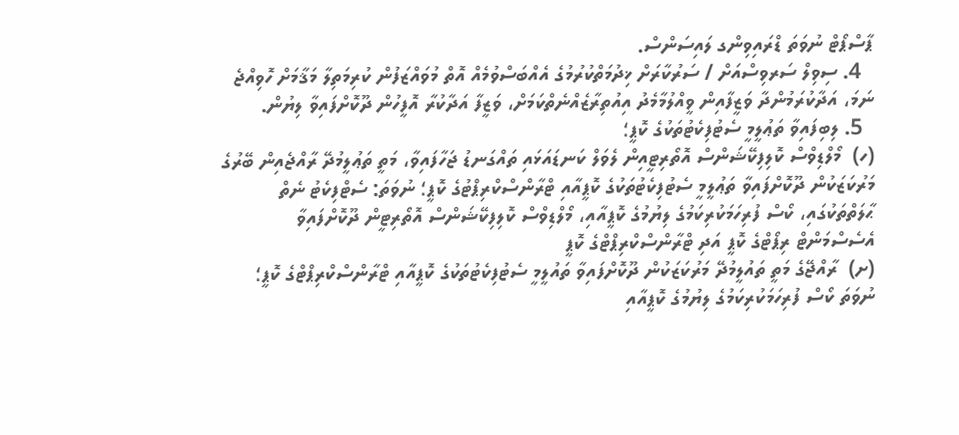ޕާސްޕޯޓް ނުވަތަ ޑްރައިވިންގ ލައިސަންސް.
  4. ސިވިލް ސަރވިސްއަށް / ސަރުކާރަށް ޚިދުމަތްކުރުމުގެ އެއްބަސްވުމެއް އޮތް މުވައްޒަފުން ކުރިމަތިލާ މަޤާމަށް ހޮވިއްޖެ ނަމަ، އަދާކުރަމުންދާ ވަޒީފާއިން ވީއްލުމާމެދު އިއުތިރާޒެއްނެތްކަމަށް، ވަޒީފާ އަދާކުރާ އޮފީހުން ދޫކޮށްފައިވާ ލިޔުން.
  5. ލިބިފައިވާ ތަޢުލީމީ ސެޓުފިކެޓުތަކުގެ ކޮޕީ؛
(ހ)  މޯލްޑިވްސް ކޮލިފިކޭޝަންސް އޮތޯރިޓީއިން ލެވަލް ކަނޑައަޅައި ތައްގަނޑު ޖަހާފައިވާ، މަތީ ތަޢުލީމުދޭ ރާއްޖެއިން ބޭރުގެ މަރުކަޒަކުން ދޫކޮށްފައިވާ ތަޢުލީމީ ސެޓުފިކެޓުތަކުގެ ކޮޕީއާއި ޓްރާންސްކްރިޕްޓުގެ ކޮޕީ؛ ނުވަތަ: ސެޓްފިކެޓު ނެތް ޙާލަތްތަކުގައި، ކޯސް ފުރިހަމަކުރިކަމުގެ ލިޔުމުގެ ކޮޕީއާއި، މޯލްޑިވްސް ކޮލިފިކޭޝަންސް އޮތޯރިޓީން ދޫކޮށްފައިވާ އެސެސްމަންޓް ރިޕޯޓްގެ ކޮޕީ އަދި ޓްރާންސްކްރިޕްޓްގެ ކޮޕީ
(ށ)  ރާއްޖޭގެ މަތީ ތައުލީމުދޭ މަރުކަޒަކުން ދޫކޮށްފައިވާ ތައުލީމީ ސެޓުފިކެޓުތަކުގެ ކޮޕީއާއި ޓްރާންސްކްރިޕްޓްގެ ކޮޕީ؛ ނުވަތަ ކޯސް ފުރިހަމަކުރިކަމުގެ ލިޔުމުގެ ކޮޕީއާއި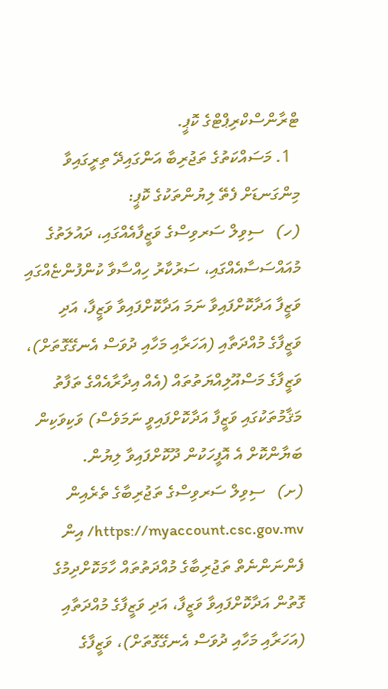ޓްރާންސްކްރިޕްޓްގެ ކޮޕީ.
  1. މަސައްކަތުގެ ތަޖުރިބާ އަންގައިދޭ ތިރީގައިވާ މިންގަނޑަށް ފެތޭ ލިޔުންތަކުގެ ކޮޕީ:
(ހ)   ސިވިލް ސަރވިސްގެ ވަޒީފާއެއްގައި، ދައުލަތުގެ މުއައްސަސާއެއްގައި، ސަރުކާރު ހިއްސާވާ ކުންފުންޏެއްގައި ވަޒީފާ އަދާކޮށްފައިވާ ނަމަ އަދާކޮށްފައިވާ ވަޒީފާ، އަދި ވަޒީފާގެ މުއްދަތާއި (އަހަރާއި މަހާއި ދުވަސް އެނގޭގޮތަށް)، ވަޒީފާގެ މަސްއޫލިއްޔަތުތައް (އެއް އިދާރާއެއްގެ ތަފާތު މަޤާމުތަކުގައި ވަޒީފާ އަދާކޮށްފައިވީ ނަމަވެސް) ވަކިވަކިން ބަޔާންކޮށް އެ އޮފީހަކުން ދޫކޮށްފައިވާ ލިޔުން.
(ށ)   ސިވިލް ސަރވިސްގެ ތަޖުރިބާގެ ތެރެއިން https://myaccount.csc.gov.mv/ އިން ފެންނަންނެތް ތަޖުރިބާގެ މުއްދަތުތައް ހާމަކޮށްދިމުގެ ގޮތުން އަދާކޮށްފައިވާ ވަޒީފާ، އަދި ވަޒީފާގެ މުއްދަތާއި (އަހަރާއި މަހާއި ދުވަސް އެނގޭގޮތަށް)، ވަޒީފާގެ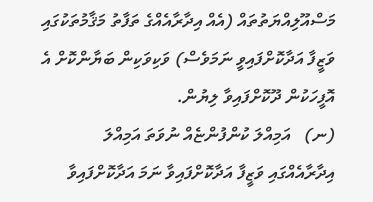މަސްއޫލިއްޔަތުތައް (އެއް އިދާރާއެއްގެ ތަފާތު މަޤާމުތަކުގައި ވަޒީފާ އަދާކޮށްފައިވީ ނަމަވެސް) ވަކިވަކިން ބަޔާންކޮށް އެ އޮފީހަކުން ދޫކޮށްފައިވާ ލިޔުން.
(ނ)   އަމިއްލަ ކުންފުންޏެއް ނުވަތަ އަމިއްލަ އިދާރާއެއްގައި ވަޒީފާ އަދާކޮށްފައިވާ ނަމަ އަދާކޮށްފައިވާ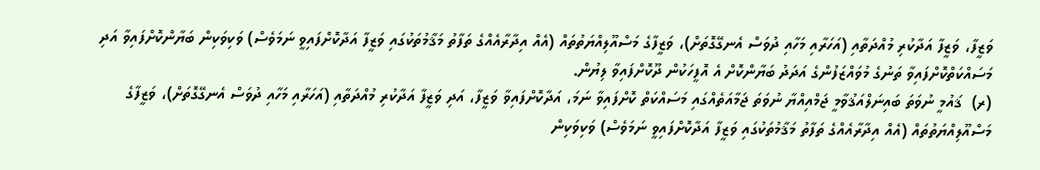ވަޒީފާ، ވަޒީފާ އަދާކުރި މުއްދަތާއި (އަހަރާއި މަހާއި ދުވަސް އެނގޭގޮތަށް)، ވަޒީފާގެ މަސްއޫލިއްޔަތުތައް (އެއް އިދާރާއެއްގެ ތަފާތު މަޤާމުތަކުގައި ވަޒީފާ އަދާކޮށްފައިވީ ނަމަވެސް) ވަކިވަކިން ބަޔާންކޮށްފައިވާ އަދި މަސައްކަތްކޮށްފައިވާ ތަނުގެ މުވައްޒަފުންގެ އަދަދު ބަޔާންކޮށް އެ އޮފީހަކުން ދޫކޮށްފައިވާ ލިޔުން.
(ރ)  ޤައުމީ ނުވަތަ ބައިނަލްއަޤުވާމީ ޖަމްއިއްޔާ ނުވަތަ ޖަމާއަތެއްގައި މަސައްކަތް ކޮށްފައިވާ ނަމަ، އަދާކޮށްފައިވާ ވަޒީފާ، އަދި ވަޒީފާ އަދާކުރި މުއްދަތާއި (އަހަރާއި މަހާއި ދުވަސް އެނގޭގޮތަށް)، ވަޒީފާގެ މަސްއޫލިއްޔަތުތައް (އެއް އިދާރާއެއްގެ ތަފާތު މަޤާމުތަކުގައި ވަޒީފާ އަދާކޮށްފައިވީ ނަމަވެސް) ވަކިވަކިން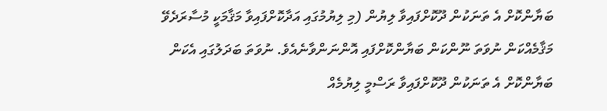ބަޔާންކޮށް އެ ތަނަކުން ދޫކޮށްފައިވާ ލިޔުން (މި ލިޔުމުގައި އަދާކޮށްފައިވާ މަޤާމަކީ މުސާރަދެވޭ މަޤާމެއްކަން ނުވަތަ ނޫންކަން ބަޔާންކޮށްފައި އޮންނަންވާނެއެވެ. ނުވަތަ ބަދަލުގައި އެކަން ބަޔާންކޮށް އެ ތަނަކުން ދޫކޮށްފައިވާ ރަސްމީ ލިޔުމެއް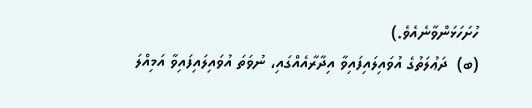ހުށަހަޅަންވާނެއެވެ.)
(ބ)  ދަޢުލަތުގެ އުވައިލައިފައިވާ އިދާރާއެއްގައި، ނުވަތަ އުވައިލައިފައިވާ އަމިއްލަ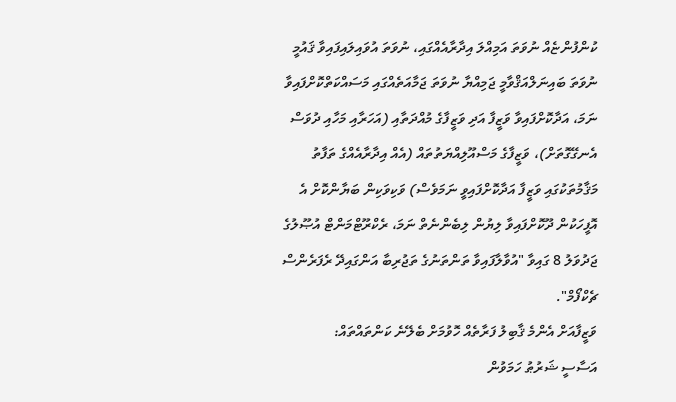ކުންފުންޏެއް ނުވަތަ އަމިއްލަ އިދާރާއެއްގައި، ނުވަތަ އުވައިލައިފައިވާ ޤައުމީ ނުވަތަ ބައިނަލްއަޤްވާމީ ޖަމިއްޔާ ނުވަތަ ޖަމާއަތެއްގައި މަސައްކަތްކޮށްފައިވާ ނަމަ، އަދާކޮށްފައިވާ ވަޒީފާ އަދި ވަޒީފާގެ މުއްދަތާއި (އަހަރާއި މަހާއި ދުވަސް އެނގޭގޮތަށް)، ވަޒީފާގެ މަސްއޫލިއްޔަތުތައް (އެއް އިދާރާއެއްގެ ތަފާތު މަޤާމުތަކުގައި ވަޒީފާ އަދާކޮށްފައިވީ ނަމަވެސް) ވަކިވަކިން ބަޔާންކޮށް އެ އޮފީހަކުން ދޫކޮށްފައިވާ ލިޔުން ލިބެންނެތް ނަމަ، ރެކްރޫޓްމަންޓް އުޞޫލުގެ ޖަދުވަލު 8 ގައިވާ "އުވާލާފައިވާ ތަންތަނުގެ ތަޖުރިބާ އަންގައިދޭ ރެފަރެންސް ޗެކްފޯމް".
ވަޒީފާއަށް އެންމެ ޤާބިލު ފަރާތެއް ހޮވުމަށް ބެލޭނެ ކަންތައްތައް:
އަސާސީ ޝަރުޠު ހަމަވުން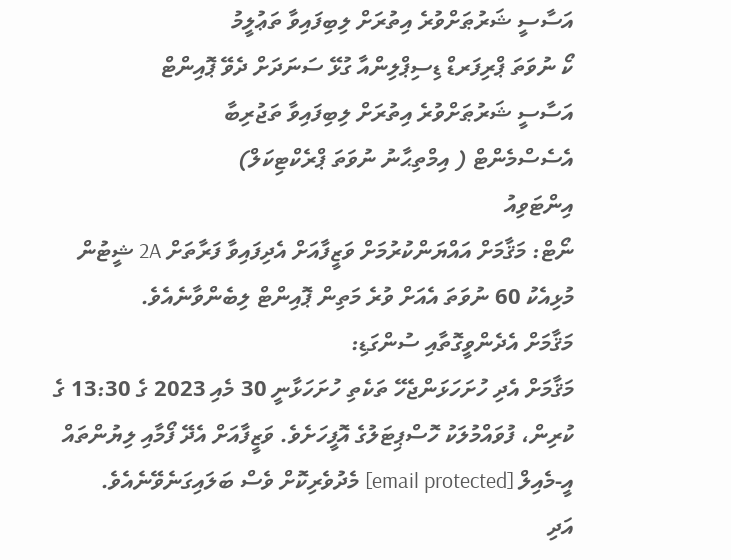އަސާސީ ޝަރުޠަށްވުރެ އިތުރަށް ލިބިފައިވާ ތަޢުލީމު
ކޯ ނުވަތަ ޕްރިފަރޑް ޑިސިޕްލިންއާ ގުޅޭ ސަނަދަށް ދެވޭ ޕޮއިންޓް
އަސާސީ ޝަރުޠަށްވުރެ އިތުރަށް ލިބިފައިވާ ތަޖުރިބާ
އެސެސްމެންޓް ( އިމްތިޙާނު ނުވަތަ ޕްރެކްޓިކަލް)
އިންޓަވިއު
ނޯޓް: މަޤާމަށް އައްޔަންކުރުމަށް ވަޒީފާއަށް އެދިފައިވާ ފަރާތަށް 2A ޝީޓުން މުޅިއެކު 60 ނުވަތަ އެއަށް ވުރެ މަތިން ޕޮއިންޓް ލިބެންވާނެއެވެ.
މަޤާމަށް އެދެންވީގޮތާއި ސުންގަޑި:
މަޤާމަށް އެދި ހުށަހަޅަންޖެހޭ ތަކެތި ހުށަހަޅާނީ 30 މެއި 2023 ގެ 13:30 ގެ ކުރިން، ފުވައްމުލަކު ހޮސްޕިޓަލުގެ އޮފީހަށެވެ. ވަޒީފާއަށް އެދޭ ފޯމާއި ލިޔުންތައް އީ-މެއިލް [email protected] މެދުވެރިކޮށް ވެސް ބަލައިގަނެވޭނެއެވެ.
އަދި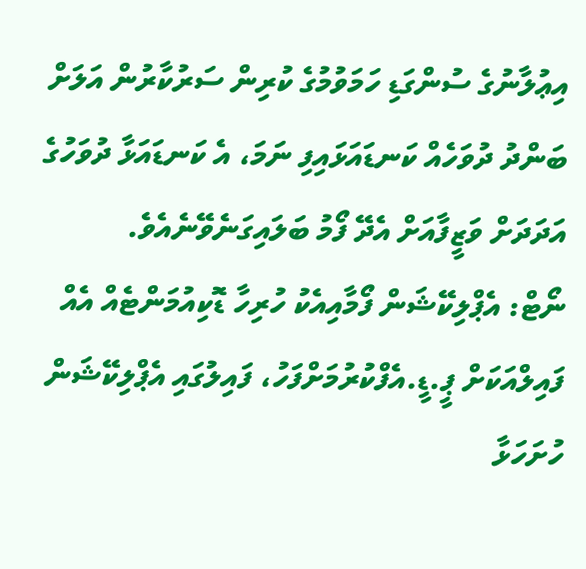އިޢުލާނުގެ ސުންގަޑި ހަމަވުމުގެ ކުރިން ސަރުކާރުން އަލަށް ބަންދު ދުވަހެއް ކަނޑައަޅައިފި ނަމަ، އެ ކަނޑައަޅާ ދުވަހުގެ އަދަދަށް ވަޒީފާއަށް އެދޭ ފޯމު ބަލައިގަނެވޭނެއެވެ.
ނޯޓް: އެޕްލިކޭޝަން ފޯމާއިއެކު ހުރިހާ ޑޮކިއުމަންޓެއް އެއް ފައިލްއަކަށް ޕީ.ޑީ.އެފްކުރުމަށްފަހު، ފައިލުގައި އެޕްލިކޭޝަން ހުށަހަޅާ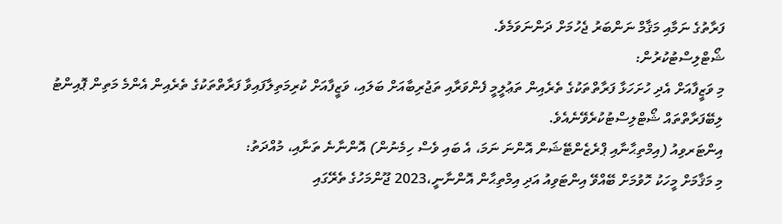ފަރާތުގެ ނަމާއި މަޤާމް ނަންބަރު ޖެހުމަށް ދަންނަވަމެވެ.
ޝޯޓްލިސްޓުކުރުން:
މި ވަޒީފާއަށް އެދި ހުށަހަޅާ ފަރާތްތަކުގެ ތެރެއިން ތަޢުލީމީ ފެންވަރާއި ތަޖުރިބާއަށް ބަލައި، ވަޒީފާއަށް ކުރިމަތިލާފައިވާ ފަރާތްތަކުގެ ތެރެއިން އެންމެ މަތިން ޕޮއިންޓު ލިބޭފަރާތްތައް ޝޯޓްލިސްޓުކުރެވޭނެއެވެ.
އިންޓަރވިއު (އިމްތިޙާނާއި ޕްރެޒެންޓޭޝަން އޮންނަ ނަމަ، އެ ބައި ވެސް ހިމެނުން) އޮންނާނެ ތަނާއި، މުއްދަތު:
މި މަޤާމަށް މީހަކު ހޮވުމަށް ބޭއްވޭ އިންޓަވިއު އަދި އިމްތިޙާން އޮންނާނީ،2023 ޖޫންމަހުގެ ތެރޭގައި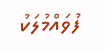ފުވައްމުލަކު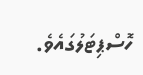ހޮސްޕިޓަލުގައެވެ.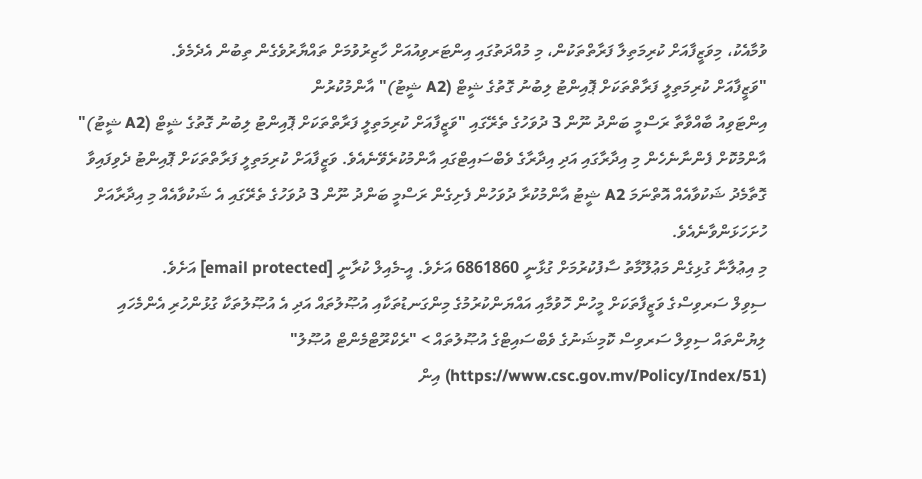ވުމާއެކު، މިވަޒީފާއަށް ކުރިމަތިލާ ފަރާތްތަކުން، މި މުއްދަތުގައި އިންޓަރވިއުއަށް ހާޒިރުވުމަށް ތައްޔާރުވެގެން ތިބުން އެދެމެވެ.
"ވަޒީފާއަށް ކުރިމަތިލީ ފަރާތްތަކަށް ޕޮއިންޓު ލިބުނު ގޮތުގެ ޝީޓް (A2 ޝީޓު)" އާންމުކުރުން
އިންޓަވިއު ބާއްވާތާ ރަސްމީ ބަންދު ނޫން 3 ދުވަހުގެ ތެރޭގައި "ވަޒީފާއަށް ކުރިމަތިލީ ފަރާތްތަކަށް ޕޮއިންޓު ލިބުނު ގޮތުގެ ޝީޓް (A2 ޝީޓު)" އާންމުކޮށް ފެންނާނެހެން މި އިދާރާގައި އަދި އިދާރާގެ ވެބްސައިޓްގައި އާންމުކުރެވޭނެއެވެ. ވަޒީފާއަށް ކުރިމަތިލީ ފަރާތްތަކަށް ޕޮއިންޓު ދެވިފައިވާ ގޮތާމެދު ޝަކުވާއެއް އޮތްނަމަ A2 ޝީޓު އާންމުކުރާ ދުވަހުން ފެށިގެން ރަސްމީ ބަންދު ނޫން 3 ދުވަހުގެ ތެރޭގައި އެ ޝަކުވާއެއް މި އިދާރާއަށް ހުށަހަޅަންވާނެއެވެ.
މި އިޢުލާނާ ގުޅިގެން މަޢުލޫމާތު ސާފުކުރުމަށް ގުޅާނީ 6861860 އަށެވެ. އީ-މެއިލް ކުރާނީ [email protected] އަށެވެ.
ސިވިލް ސަރވިސްގެ ވަޒީފާތަކަށް މީހުން ހޮވުމާއި އައްޔަންކުރުމުގެ މިންގަނޑުތަކާއި އުޞޫލުތައް އަދި އެ އުޞޫލުތަކާ ގުޅުންހުރި އެންމެހައި ލިޔުންތައް ސިވިލް ސަރވިސް ކޮމިޝަނުގެ ވެބްސައިޓްގެ އުޞޫލުތައް > "ރެކްރޫޓްމެންޓް އުޞޫލު" (https://www.csc.gov.mv/Policy/Index/51) އިން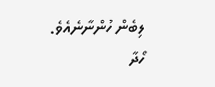ލިބެން ހުންނާނެއެވެ.
ހޯދާ